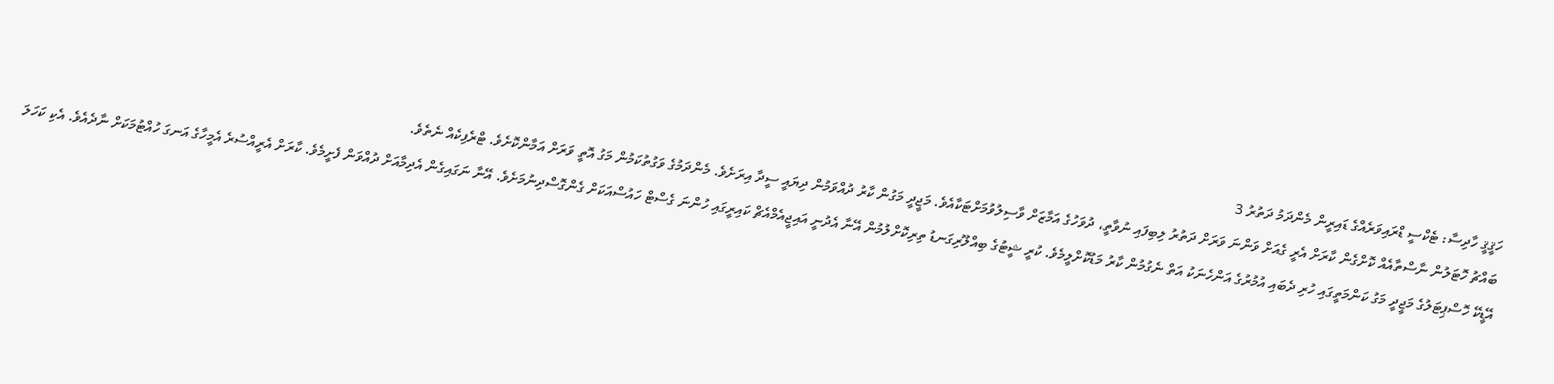ހަޤީޤީ ހާދިސާ: ޓެކްސީ ޑްރައިވަރެއްގެ ޑައިރީން މެންދަމު ދަތުރު 3
ބައްޗު ހޮޓަލުން ނާސްތާއެއް ކޮށްގެން ކާރަށް އެރީ ގެއަށް ވަންނަ ވަރަށް ދަތުރު ލިބިފައި ނުވާތީ، ދުވަހުގެ އަމާޒަށް ވާސިލުވުމަށްޓަކާއެވެ. މަޖީދީ މަގުން ކާރު ދުއްވަމުން ދިޔައީ ސީދާ އިރަށެވެ. މެންދަމުގެ ވަގުތުކަމުން މަގު އޮތީ ވަރަށް އަމާންކޮށެވެ. ޓްރެފިކެއް ނެތެވެ.
އޭޑީކޭ ހޮސްޕިޓަލުގެ މަޖީދީ މަގު ކަންމަތީގައި ހުރި ދެބައި އުމުރުގެ އަންހެނަކު އަތް ނެގުމުން ކާރު މަޑުކޮށްލީމެވެ. ކުރީ ޝީޓުގެ ބިއްލޫރިގަނޑު ތިރިކޮށްލުމުން އޭނާ އެދުނީ އައިޖީއެމްއެޗް ކައިރީގައި ހުންނަ ގެސްޓް ހައުސްއަކަށް ގެންގޮސްދިނުމަށެވެ. އޭނާ ނަގައިގެން އެދިމާއަށް ދުއްވަން ފެށީމެވެ. ކާރަށް އެރީއްސުރެ އެމީހާގެ އަނގަ ހުއްޓުމަކަށް ނާދެއެވެ. އެކި ކަހަލަ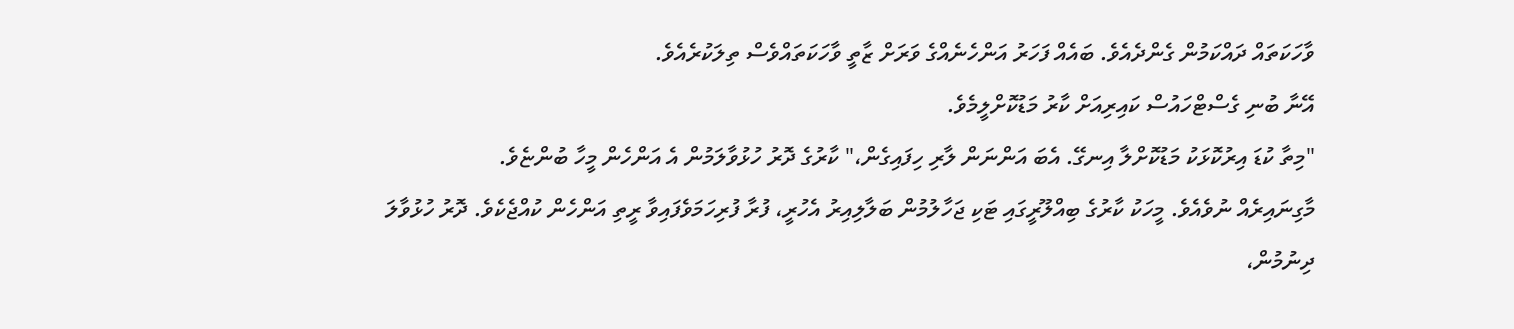ވާހަކަތައް ދައްކަމުން ގެންދެއެވެ. ބައެއް ފަހަރު އަންހެނެއްގެ ވަރަށް ޒާތީ ވާހަކަތައްވެސް ތިލަކުރެއެވެ.
އޭނާ ބުނި ގެސްޓްހައުސް ކައިރިއަށް ކާރު މަޑުކޮށްލީމެވެ.
"މިތާ ކުޑަ އިރުކޮޅަކު މަޑުކޮށްލާ އިނގޭ. އެބަ އަންނަން ލާރި ހިފައިގެން،" ކާރުގެ ދޮރު ހުޅުވާލަމުން އެ އަންހެން މީހާ ބުންޏެވެ.
މާގިނައިރެއް ނުވެއެވެ. މީހަކު ކާރުގެ ބިއްލޫރީގައި ޓަކި ޖަހާލުމުން ބަލާލިއިރު އެހުރީ، ފުރާ ފުރިހަމަވެފައިވާ ރީތި އަންހެން ކުއްޖެކެވެ. ދޮރު ހުޅުވާލަ ދިނުމުން،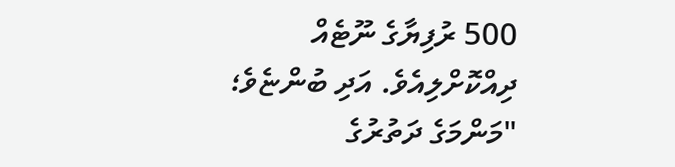500 ރުފިޔާގެ ނޫޓެއް ދިއްކޮށްލިއެވެ. އަދި ބުންޏެވެ؛ "މަންމަގެ ދަތުރުގެ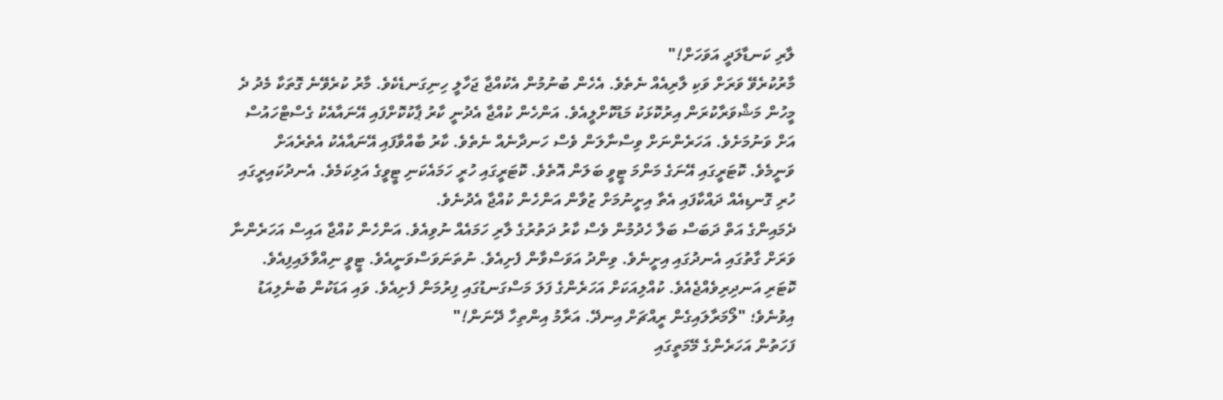ލާރި ކަނޑާލަދީ އަވަހަށް!"
މާރުކުރެވޭ ވަރަށް ވަކި ލާރިއެއް ނެތެވެ. އެހެން ބުނުމުން އެކުއްޖާ ޖަހާލީ ހިނިގަނޑެކެވެ. މާރު ކުރެވޭނެ ގޮތަކާ މެދު ދެ މީހުން މަޝްވަރާކުރަން އިރުކޮޅަކު މަޑުކޮށްލީއެވެ. އަންހެން ކުއްޖާ އެދުނީ ކާރު ޕާކުކޮށްފައި އޭނައާއެކު ގެސްޓްހައުސް އަށް ވަނުމަށެވެ. އަހަރެންނަށް ވިސްނާލަން ވެސް ހަނދާނެއް ނެތެވެ. ކާރު ބާއްވާފައި އޭނައާއެކު އެތެރެއަށް ވަނީމެވެ. ކޮޓަރީގައި އޭނަގެ މަންމަ ޓީވީ ބަލަން އޮތެވެ. ކޮޓަރީގައި ހުރީ ހަމައެކަނި ޓީވީގެ އަލިކަމެވެ. އެނދުކައިރީގައި ހުރި ގޮނޑިއެއް ދައްކާފައި އެތާ އިށީނުމަށް ޒުވާން އަންހެން ކުއްޖާ އެދުނެވެ.
ދެމައިންގެ އަތް ދަބަސް ބަލާ ހެދުމުން ވެސް ކާރު ދަތުރުގެ ލާރި ހަމައެއް ނުވިއެވެ. އަންހެން ކުއްޖާ އައިސް އަހަރެންނާ ވަރަށް ގާތުގައި އެނދުގައި އިށީނެވެ. ވިންދު އަވަސްވާން ފެށިއެވެ. ނުތަނަވަސްވަނީއެވެ. ޓީވީ ނިއްވާލައިފިއެވެ. ކޮޓަރި އަނދިރިވެއްޖެއެވެ. ކުއްލިއަކަށް އަހަރެންގެ ފަލަ މަސްގަނޑުގައި ފިރުމަން ފެށިއެވެ. ވައި އަޑަކުން ބުނެލިއަޑު އިވުނެވެ؛ "ލޯމަރާލައިގެން ރީއްޗަށް އިނދޭ. އަރާމު އިންތިހާ ދޭނަން!"
ފަހަތުން އަހަރެންގެ މޭމަތީގައި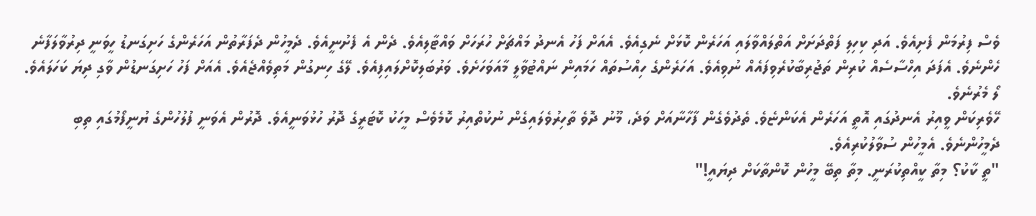ވެސް ފިރުމަން ފެށިއެވެ. އަދި ކިހިލި ފަތްދަށަށް އަތްލައްވާލައި އަހަރެން ކޮޅަށް ނެގިއެވެ. އެއަށް ފަހު އެނދު މައްޗަށް ހުރަހަށް ވައްޓާލިއެވެ. ދެން އެ ފެށުނީއެވެ. ދެމީހުން ދެފަރާތުން އަހަރެންގެ ހަށިގަނޑު ހީވަނީ ދިރުވާލަފާނެ ހެންނެވެ. އެފަދަ އިހްސާސެއް ކުރިން ތަޖުރިބާކުރެވިފައެއް ނުވިއެވެ. އަހަރެންގެ ހިއްސުތައް ހަމައިން ނައްޓުވާލީ މާއަވަހަށެވެ. ވަރުބަލިކޮށްލައިފިއެވެ. ލޭގެ ހިނގުން މަތިވެއްޖެއެވެ. އެއަށް ފަހު ހަށިގަނޑުން ވާގި ދިޔަ ކަހަލައެވެ. ލޯ މެރުނެވެ.
ހޭވެރިކަން ވީއިރު އެނދުގައި އޮތީ އަހަރެން އެކަންޏެވެ. ތެދުވެގެން ފާހާނާއަށް ވަދެ، މޫނު ދޮވެ ތާހިރުވެލައިގެން ނުކުތްއިރު ކޮމެވެސް މީހަކު ކޮޓަރީގެ ދޮރު ހުޅުވަނީއެވެ. ދޮރުން އެވަނީ ފުލުހުންގެ ޔުނީފޯމުގައި ތިބި ދެމީހުންނެވެ. އެމީހުން ސުވާލުކުރިއެވެ.
"ތީ ކާކު؟ މިތާ ކީއްތިކުރަނީ. މިތާ ތިބޭ މީހުން ކޮންތާކަށް ދިޔައީ!"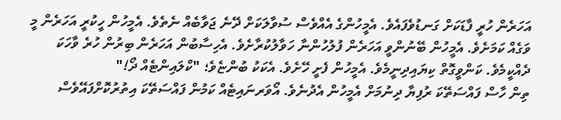އަހަރެން ހުރީ ފާޑަކަށް ގަނޑުވެފައެވެ. އެމީހުންގެ އެއްވެސް ސުވާލަކަށް ދޭނެ ޖަވާބެއް ނެތެވެ. އެމީހުން ހީކުރީ އަހަރެން މީ ވަގެއް ކަމަށެވެ. އެމީހުން ބޭނުންވީ އަހަރެން ފުލުހުންނާ ހަވާލުކުރާށެވެ. އެހިސާބުން އަހަރެން ބިރުން ހުރެ ވާހަކަ ދެއްކީމެވެ. ކަންވީގޮތް ކިޔައިދިނީމެވެ. އެމީހުން ފެށީ ހޭށެވެ. އެކަކު ބުންޏެވެ؛ "ކްލައިންޓެއް ދޯ!"
ތިން ހާސް ފައްސަތޭކަ ރުފިޔާ ދިނުމަށް އެމީހުން އެދުނެވެ. އޯވަރނައިޓެއް ކަމުން ފައްސަތޭކަ އިތުރުކޮށްފައޭވެސް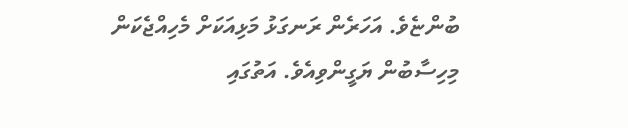ބުންޏެވެ. އަހަރެން ރަނގަޅު މަޅިއަކަށް މެހިއްޖެކަން މިހިސާބުން ޔަގީންވިއެވެ. އަތުގައި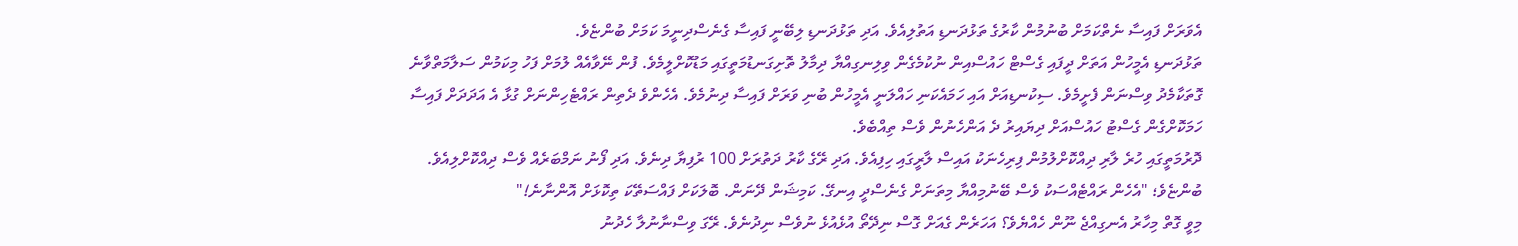އެވަރަށް ފައިސާ ނެތްކަމަށް ބުނުމުން ކާރުގެ ތަޅުދަނޑި އަތުލިއެވެ. އަދި ތަޅުދަނޑި ލިބޭނީ ފައިސާ ގެނެސްދިނީމަ ކަމަށް ބުންޏެވެ.
ތަޅުދަނޑި އެމީހުން އަތަށް ދީފައި ގެސްޓް ހައުސްއިން ނުކުމެގެން ވިލިނގިއްޔާ ދިމާލު ތޮށިގަނޑުމަތީގައި މަޑުކޮށްލީމެވެ. ފުން ނޭވާއެއް ލުމަށް ފަހު މިކަމުން ސަލާމަތްވާނެ ގޮތަކާމެދު ވިސްނަން ފެށީމެވެ. ސިކުނޑިއަށް އައި ހަމައެކަނި ހައްލަނީ އެމީހުން ބުނި ވަރަށް ފައިސާ ދިނުމެވެ. އެހެންވެ ދެތިން ރައްޓެހިންނަށް ގުޅާ އެ އަދަދަށް ފައިސާ ހަމަކޮށްގެން ގެސްޓު ހައުސްއަށް ދިޔައިރު ދެ އަންހެނުން ވެސް ތިއްބެވެ.
ދޮރުމަތީގައި ހުރެ ލާރި ދިއްކޮށްލުމުން ފިރިހެނަކު އައިސް ލާރީގައި ހިފިއެވެ. އަދި ރޭގެ ކާރު ދަތުރަށް 100 ރުފިޔާ ދިނެވެ. އަދި ފޯނު ނަމްބަރެއް ވެސް ދިއްކޮށްލިއެވެ. ބުންޏެވެ؛ "އެހެން ރައްޓެއްސަކު ވެސް ބޭނުމިއްޔާ މިތަނަށް ގެނެސްދީ އިނގޭ. ކަމިޝަން ދޭނަން. ބޮލަކަށް ފައްސަތޭކަ ތިކޮޅަށް އޮންނާނެ!"
މިވީ ގޮތް މިހާރު އެނގިއްޖެ ނޫން ހެއްޔެވެ؟ އަހަރެން ގެއަށް ގޮސް ނިދޭތޯ އުޅެއުޅެ ނުވެސް ނިދުނެވެ. ރޭގަ ވިސްނާނުލާ ހެދުނު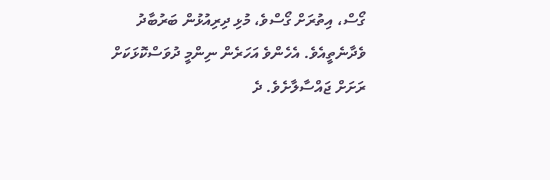ގޯސް، އިތުރަށް ގޯސްވެ، މުޅި ދިރިއުޅުން ބަރުބާދު ވެދާނެތީއެވެ. އެހެންވެ އަހަރެން ނިންމީ ދުވަސްކޮޅަކަށް ރަށަށް ޖައްސާލާށެވެ. ދެ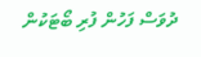ދުވަސް ފަހުން ފުރި ބޯޓަކުން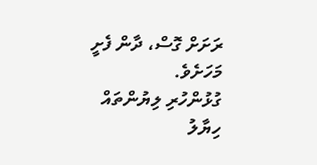ރަށަށް ގޮސް، ދާން ފެށީ މަހަށެވެ.
ގުޅުންހުރި ލިޔުންތައް
ހިޔާލު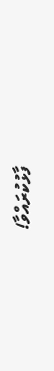ފާޅުކުރައްވާ!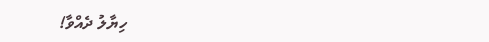ހިޔާލު ދެއްވާ!